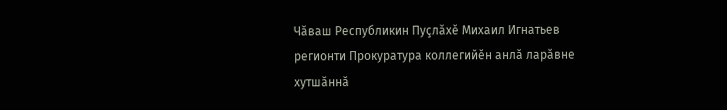Чăваш Республикин Пуçлăхĕ Михаил Игнатьев регионти Прокуратура коллегийĕн анлă ларăвне хутшăннă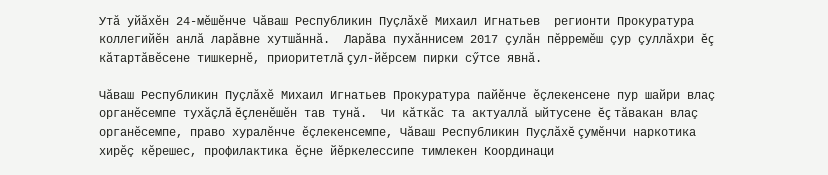Утă уйăхĕн 24-мĕшĕнче Чăваш Республикин Пуçлăхĕ Михаил Игнатьев  регионти Прокуратура коллегийĕн анлă ларăвне хутшăннă.  Ларăва пухăннисем 2017 çулăн пĕрремĕш çур çуллăхри ĕç кăтартăвĕсене тишкернĕ, приоритетлă çул-йĕрсем пирки сӳтсе явнă.

Чăваш Республикин Пуçлăхĕ Михаил Игнатьев Прокуратура пайĕнче ĕçлекенсене пур шайри влаç органĕсемпе тухăçлă ĕçленĕшĕн тав тунă.  Чи кăткăс та актуаллă ыйтусене ĕç тăвакан влаç органĕсемпе, право хуралĕнче ĕçлекенсемпе, Чăваш Республикин Пуçлăхĕ çумĕнчи наркотика хирĕç кĕрешес, профилактика ĕçне йĕркелессипе тимлекен Координаци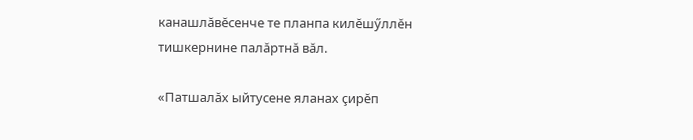канашлăвĕсенче те планпа килĕшӳллĕн тишкернине палăртнă вăл.

«Патшалăх ыйтусене яланах çирĕп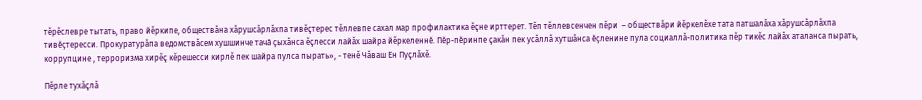тĕрĕслевре тытать, право йĕркипе, обществăна хăрушсăрлăхпа тивĕçтерес тĕллевпе сахал мар профилактика ĕçне ирттерет. Тĕп тĕллевсенчен пĕри  – обществăри йĕркелĕхе тата патшалăха хăрушсăрлăхпа тивӗҫтересси. Прокуратурăпа ведомствăсем хушшинче тачă çыхăнса ĕçлесси лайăх шайра йĕркеленнӗ. Пӗр-пӗринпе çакăн пек усăллă хутшăнса ӗҫленине пула социаллă-политика пĕр тикĕс лайăх аталанса пырать, коррупцине , терроризма хирĕç кĕрешесси кирлĕ пек шайра пулса пырать», - тенĕ Чăваш Ен Пуçлăхĕ.

Пĕрле тухăçлă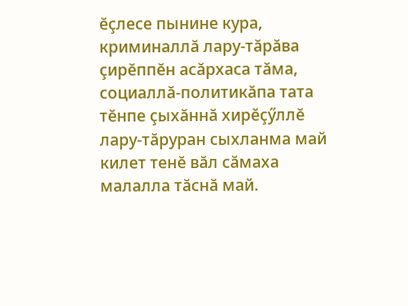ĕçлесе пынине кура, криминаллă лару-тăрăва çирĕппĕн асăрхаса тăма, социаллă-политикăпа тата тĕнпе çыхăннă хирӗçӳллĕ лару-тăруран сыхланма май килет тенĕ вăл сăмаха малалла тăснă май.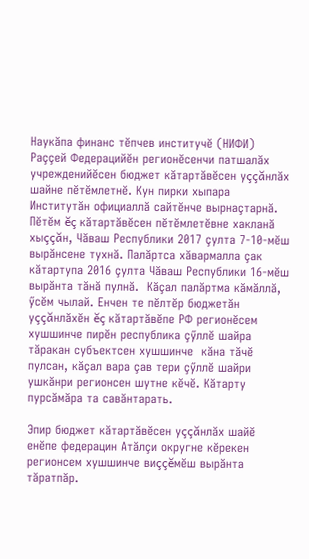Наукăпа финанс тĕпчев институчĕ (НИФИ) Раççей Федерацийĕн регионĕсенчи патшалăх учрежденийĕсен бюджет кăтартăвĕсен уççăнлăх шайне пĕтĕмлетнĕ. Кун пирки хыпара Институтăн официаллă сайтĕнче вырнаçтарнă. Пĕтĕм ĕç кăтартăвĕсен пĕтĕмлетĕвне хакланă хыççăн, Чăваш Республики 2017 çулта 7-10-мĕш вырăнсене тухнă. Палăртса хăвармалла çак кăтартупа 2016 çулта Чăваш Республики 16-мĕш вырăнта тăнă пулнă.  Кăçал палăртма кăмăллă, ӳсĕм чылай. Енчен те пĕлтĕр бюджетăн уççăнлăхĕн ĕç кăтартăвĕпе РФ регионĕсем хушшинче пирĕн республика çӳллĕ шайра тăракан субъектсен хушшинче  кăна тăчĕ пулсан, кăçал вара çав тери çӳллĕ шайри ушкăнри регионсен шутне кĕчĕ. Кăтарту пурсăмăра та савăнтарать.

Эпир бюджет кăтартăвĕсен уççăнлăх шайĕ енĕпе федерацин Атăлçи округне кĕрекен регионсем хушшинче виççĕмĕш вырăнта тăратпăр.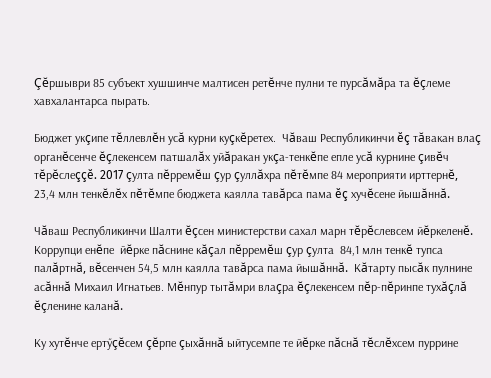Çĕршыври 85 субъект хушшинче малтисен ретĕнче пулни те пурсăмăра та ĕçлеме хавхалантарса пырать.

Бюджет укçипе тĕллевлĕн усă курни куçкĕретех.  Чăваш Республикинчи ĕç тăвакан влаç органĕсенче ĕçлекенсем патшалăх уйăракан укçа-тенкĕпе епле усă курнине çивĕч тĕрĕслеççĕ. 2017 çулта пĕрремĕш çур çуллăхра пĕтĕмпе 84 мероприяти ирттернĕ, 23,4 млн тенкĕлĕх пĕтĕмпе бюджета каялла тавăрса пама ĕç хучĕсене йышăннă.

Чăваш Республикинчи Шалти ĕçсен министерстви сахал марн тĕрĕслевсем йĕркеленĕ. Коррупци енĕпе  йĕрке пăснине кăçал пĕрремĕш çур çулта  84,1 млн тенкĕ тупса палăртнă, вĕсенчен 54,5 млн каялла тавăрса пама йышăннă.  Кăтарту пысăк пулнине асăннă Михаил Игнатьев. Мĕнпур тытăмри влаçра ĕçлекенсем пĕр-пĕринпе тухăçлă ĕçленине каланă.

Ку хутĕнче ертӳçĕсем çĕрпе çыхăннă ыйтусемпе те йĕрке пăснă тĕслĕхсем пуррине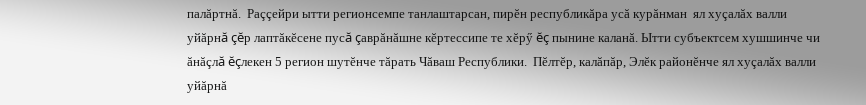палăртнă.  Раççейри ытти регионсемпе танлаштарсан, пирĕн республикăра усă курăнман  ял хуçалăх валли уйăрнă çĕр лаптăкĕсене пусă çаврăнăшне кĕртессипе те хĕрӳ ĕç пынине каланă. Ытти субъектсем хушшинче чи ăнăçлă ĕçлекен 5 регион шутĕнче тăрать Чăваш Республики.  Пĕлтĕр, калăпăр, Элĕк районĕнче ял хуçалăх валли уйăрнă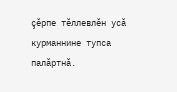çĕрпе тĕллевлĕн усă курманнине тупса палăртнă.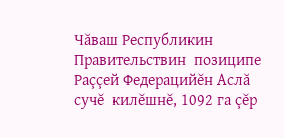Чăваш Республикин Правительствин  позиципе Раççей Федерацийĕн Аслă сучĕ  килĕшнĕ, 1092 га çĕр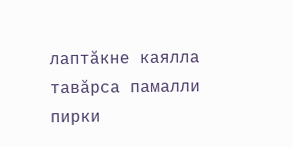лаптăкне каялла тавăрса памалли пирки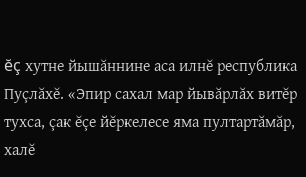ĕç хутне йышăннине аса илнĕ республика Пуçлăхĕ. «Эпир сахал мар йывăрлăх витĕр тухса, çак ĕçе йĕркелесе яма пултартăмăр, халĕ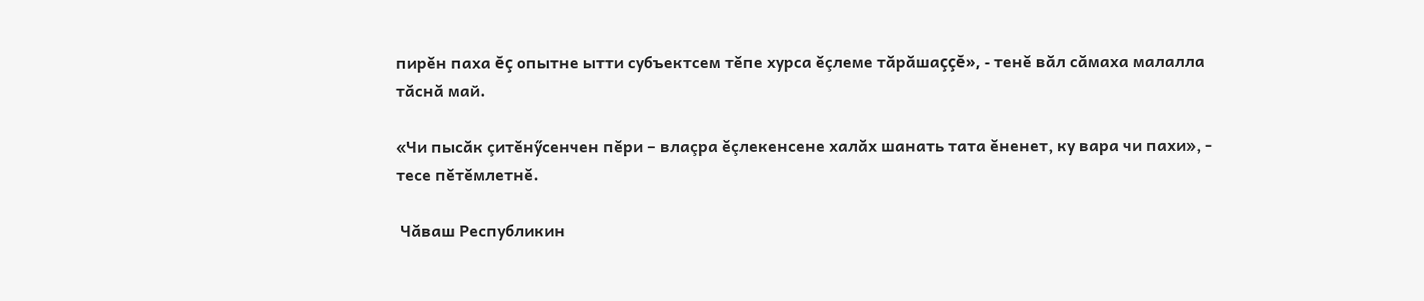пирĕн паха ĕç опытне ытти субъектсем тĕпе хурса ĕçлеме тăрăшаççĕ», - тенĕ вăл сăмаха малалла тăснă май.

«Чи пысăк çитĕнӳсенчен пĕри – влаçра ĕçлекенсене халăх шанать тата ĕненет, ку вара чи пахи», - тесе пĕтĕмлетнĕ.

 Чăваш Республикин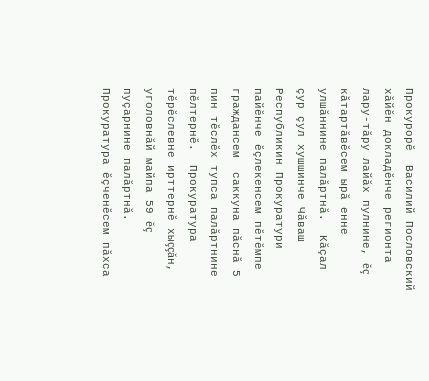Прокурорĕ  Василий Пословский хăйĕн докладĕнче регионта лару-тăру лайăх пулнине, ĕç кăтартăвĕсем ырă енне улшăннине палăртнă.  Кăçал çур çул хушшинче Чăваш Республикин Прокуратури пайĕнче ĕçлекенсем пĕтĕмпе граждансем  саккуна пăснă 5 пин тĕслĕх тупса палăртнине пĕлтернĕ.  Прокуратура тĕрĕслевне ирттернĕ хыççăн, уголовнăй майпа 59 ĕç пуçарнине палăртнă.  Прокуратура ĕçченĕсем пăхса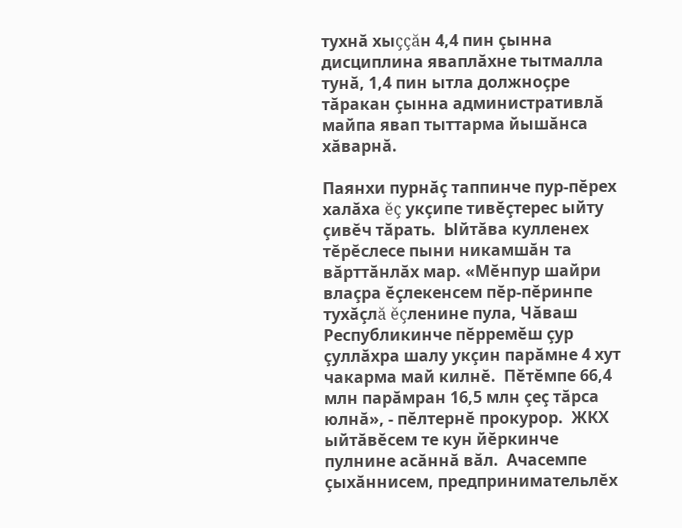тухнă хыççăн 4,4 пин çынна дисциплина яваплăхне тытмалла тунă, 1,4 пин ытла должноçре тăракан çынна административлă майпа явап тыттарма йышăнса хăварнă.

Паянхи пурнăç таппинче пур-пĕрех халăха ĕç укçипе тивĕçтерес ыйту çивĕч тăрать.  Ыйтăва кулленех тĕрĕслесе пыни никамшăн та вăрттăнлăх мар. «Мĕнпур шайри влаçра ĕçлекенсем пĕр-пĕринпе тухăçлă ĕçленине пула, Чăваш Республикинче пĕрремĕш çур çуллăхра шалу укçин парăмне 4 хут чакарма май килнĕ.  Пĕтĕмпе 66,4 млн парăмран 16,5 млн çеç тăрса юлнă», - пĕлтернĕ прокурор.  ЖКХ ыйтăвĕсем те кун йĕркинче пулнине асăннă вăл.  Ачасемпе çыхăннисем, предпринимательлĕх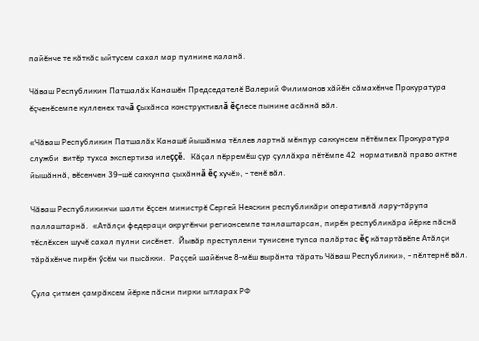пайĕнче те кăткăс ыйтусем сахал мар пулнине каланă.

Чăваш Республикин Патшалăх Канашĕн Председателĕ Валерий Филимонов хăйĕн сăмахĕнче Прокуратура ĕçченĕсемпе кулленех тачă çыхăнса конструктивлă ĕçлесе пынине асăннă вăл.

«Чăваш Республикин Патшалăх Канашĕ йышăнма тĕллев лартнă мĕнпур саккунсем пĕтĕмпех Прокуратура служби  витĕр тухса экспертиза илеççĕ.   Кăçал пĕрремĕш çур çуллăхра пĕтĕмпе 42  нормативлă право актне йышăннă, вĕсенчен 39–шĕ саккунпа çыхăннă ĕç хучĕ», - тенĕ вăл.

Чăваш Республикинчи шалти ĕçсен министрĕ Сергей Неяскин республикăри оперативлă лару-тăрупа паллаштарнă.  «Атăлçи федераци округĕнчи регионсемпе танлаштарсан, пирĕн республикăра йĕрке пăснă тĕслĕхсен шучĕ сахал пулни сисĕнет.  Йывăр преступлени тунисене тупса палăртас ĕç кăтартăвĕпе Атăлçи тăрăхĕнче пирĕн ӳсĕм чи пысăкки.  Раççей шайĕнче 8-мĕш вырăнта тăрать Чăваш Республики», - пĕлтернĕ вăл.

Çула çитмен çамрăксем йĕрке пăсни пирки ытларах РФ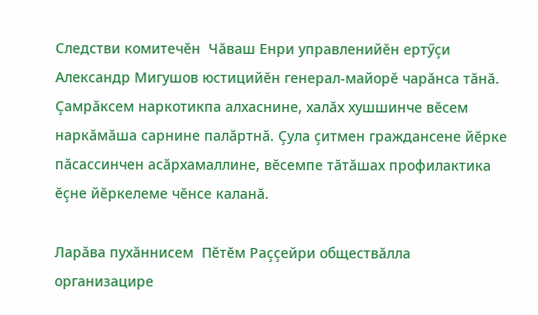Следстви комитечĕн  Чăваш Енри управленийĕн ертӳçи  Александр Мигушов юстицийĕн генерал-майорĕ чарăнса тăнă. Çамрăксем наркотикпа алхаснине, халăх хушшинче вĕсем наркăмăша сарнине палăртнă. Çула çитмен граждансене йĕрке пăсассинчен асăрхамаллине, вĕсемпе тăтăшах профилактика ĕçне йĕркелеме чĕнсе каланă.

Ларăва пухăннисем  Пĕтĕм Раççейри обществăлла организацире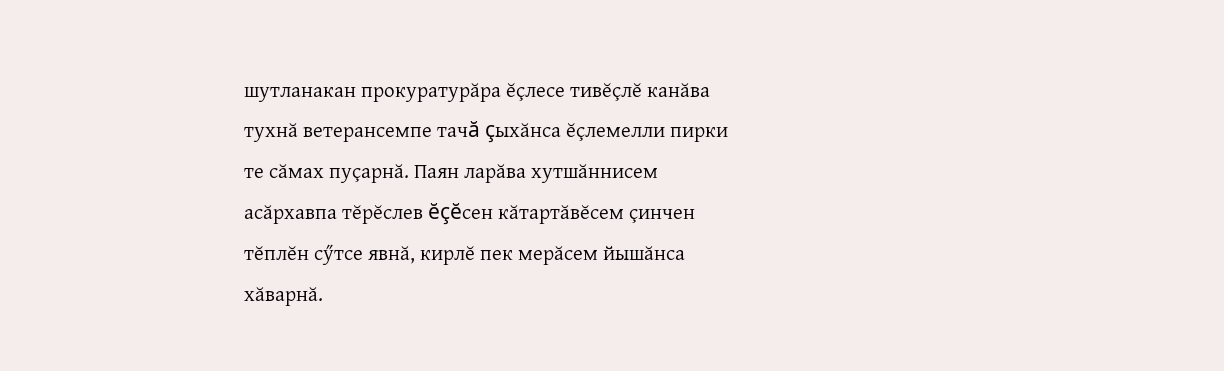шутланакан прокуратурăра ĕçлесе тивĕçлĕ канăва тухнă ветерансемпе тачă çыхăнса ĕçлемелли пирки те сăмах пуçарнă. Паян ларăва хутшăннисем асăрхавпа тĕрĕслев ĕçĕсен кăтартăвĕсем çинчен тĕплĕн сӳтсе явнă, кирлĕ пек мерăсем йышăнса хăварнă.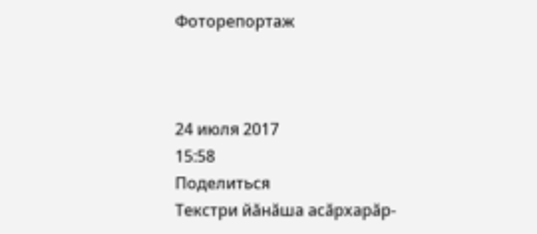Фоторепортаж



24 июля 2017
15:58
Поделиться
Текстри йӑнӑша асӑрхарӑр-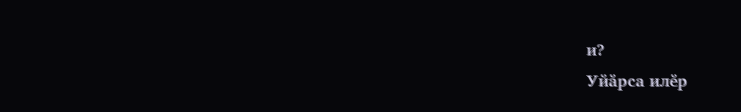и?
Уйӑрса илӗр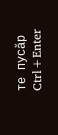те пусӑр Ctrl+Enter